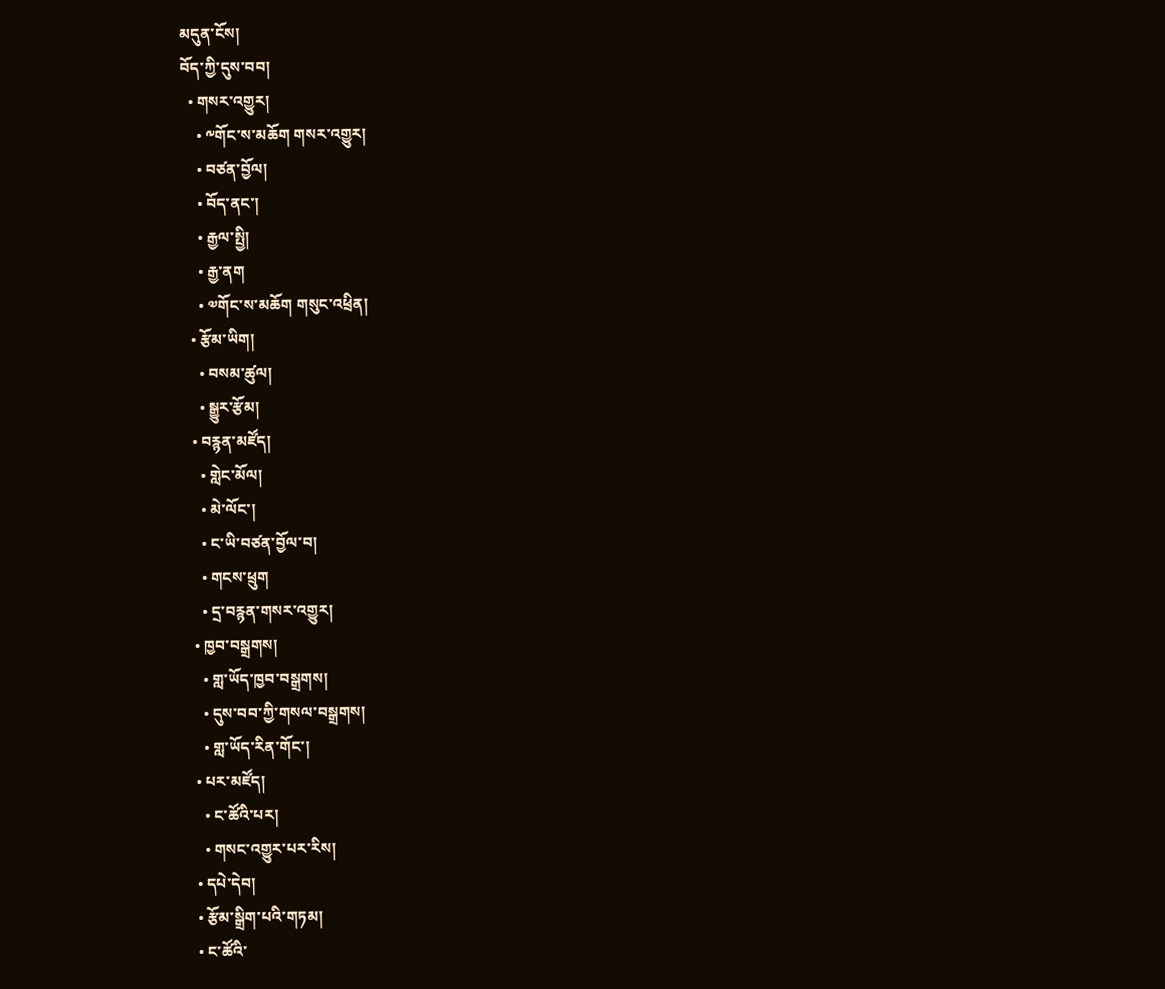མདུན་ངོས།
བོད་ཀྱི་དུས་བབ།
  • གསར་འགྱུར།
    • ༸གོང་ས་མཆོག གསར་འགྱུར།
    • བཙན་བྱོལ།
    • བོད་ནང་།
    • རྒྱལ་སྤྱི།
    • རྒྱ་ནག
    • ༧གོང་ས་མཆོག གསུང་འཕྲིན།
  • རྩོམ་ཡིག།
    • བསམ་ཚུལ།
    • སྒྱུར་རྩོམ།
  • བརྙན་མཛོད།
    • གླེང་མོལ།
    • མེ་ལོང་།
    • ང་ཡི་བཙན་བྱོལ་བ།
    • གངས་ཕྲུག
    • དྲ་བརྙན་གསར་འགྱུར།
  • ཁྱབ་བསྒྲགས།
    • གླ་ཡོད་ཁྱབ་བསྒྲགས།
    • དུས་བབ་ཀྱི་གསལ་བསྒྲགས།
    • གླ་ཡོད་རིན་གོང་།
  • པར་མཛོད།
    • ང་ཚོའི་པར།
    • གསང་འགྱུར་པར་རིས།
  • དཔེ་དེབ།
  • རྩོམ་སྒྲིག་པའི་གཏམ།
  • ང་ཚོའི་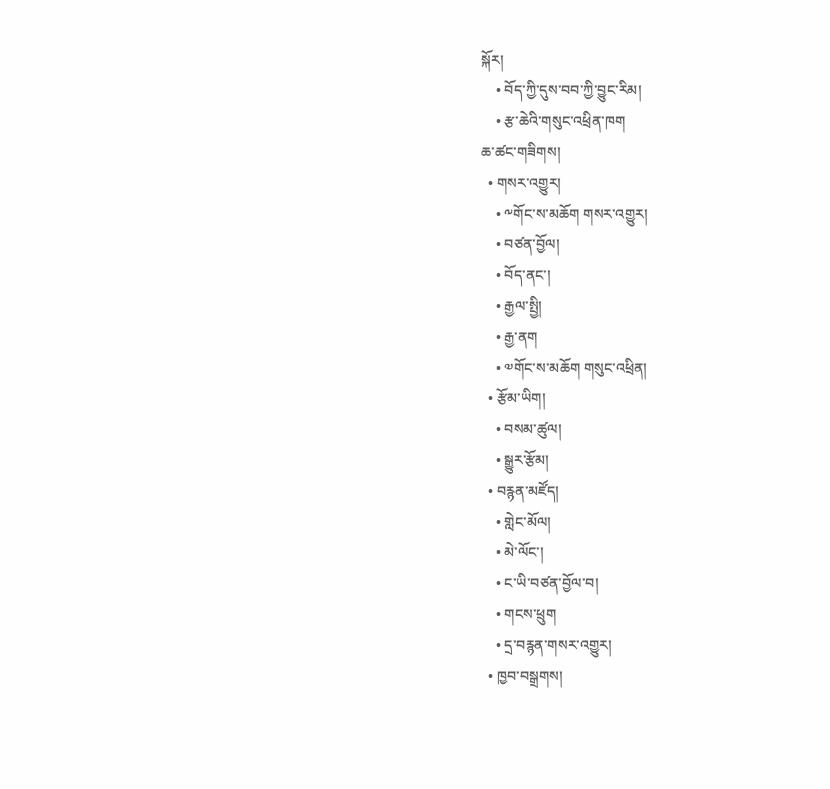སྐོར།
    • བོད་ཀྱི་དུས་བབ་ཀྱི་བྱུང་རིམ།
    • རྩ་ཆེའི་གསུང་འཕྲིན་ཁག
ཆ་ཚང་གཟིགས།
  • གསར་འགྱུར།
    • ༸གོང་ས་མཆོག གསར་འགྱུར།
    • བཙན་བྱོལ།
    • བོད་ནང་།
    • རྒྱལ་སྤྱི།
    • རྒྱ་ནག
    • ༧གོང་ས་མཆོག གསུང་འཕྲིན།
  • རྩོམ་ཡིག།
    • བསམ་ཚུལ།
    • སྒྱུར་རྩོམ།
  • བརྙན་མཛོད།
    • གླེང་མོལ།
    • མེ་ལོང་།
    • ང་ཡི་བཙན་བྱོལ་བ།
    • གངས་ཕྲུག
    • དྲ་བརྙན་གསར་འགྱུར།
  • ཁྱབ་བསྒྲགས།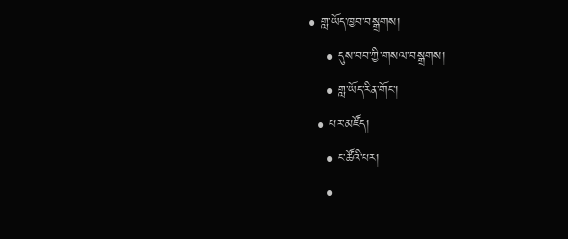• གླ་ཡོད་ཁྱབ་བསྒྲགས།
    • དུས་བབ་ཀྱི་གསལ་བསྒྲགས།
    • གླ་ཡོད་རིན་གོང་།
  • པར་མཛོད།
    • ང་ཚོའི་པར།
    •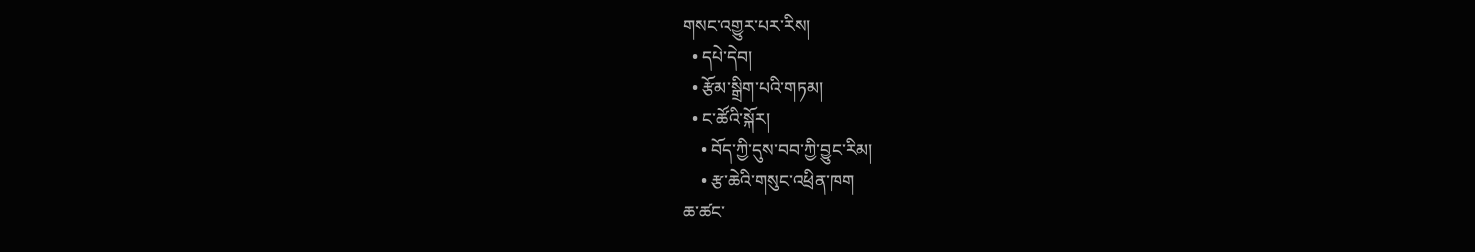གསང་འགྱུར་པར་རིས།
  • དཔེ་དེབ།
  • རྩོམ་སྒྲིག་པའི་གཏམ།
  • ང་ཚོའི་སྐོར།
    • བོད་ཀྱི་དུས་བབ་ཀྱི་བྱུང་རིམ།
    • རྩ་ཆེའི་གསུང་འཕྲིན་ཁག
ཆ་ཚང་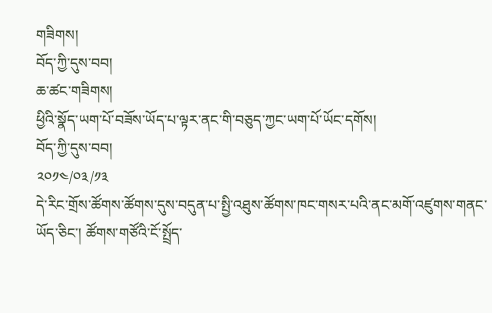གཟིགས།
བོད་ཀྱི་དུས་བབ།
ཆ་ཚང་གཟིགས།
ཕྱིའི་སྣོད་ཡག་པོ་བཟོས་ཡོད་པ་ལྟར་ནང་གི་བཅུད་ཀྱང་ཡག་པོ་ཡོང་དགོས།
བོད་ཀྱི་དུས་བབ།
༢༠༡༤/༠༣/༡༣
དེ་རིང་གྲོས་ཚོགས་ཚོགས་དུས་བདུན་པ་སྤྱི་འཐུས་ཚོགས་ཁང་གསར་པའི་ནང་མགོ་འཛུགས་གནང་ཡོད་ཅིང་། ཚོགས་གཙོའི་ངོ་སྤྲོད་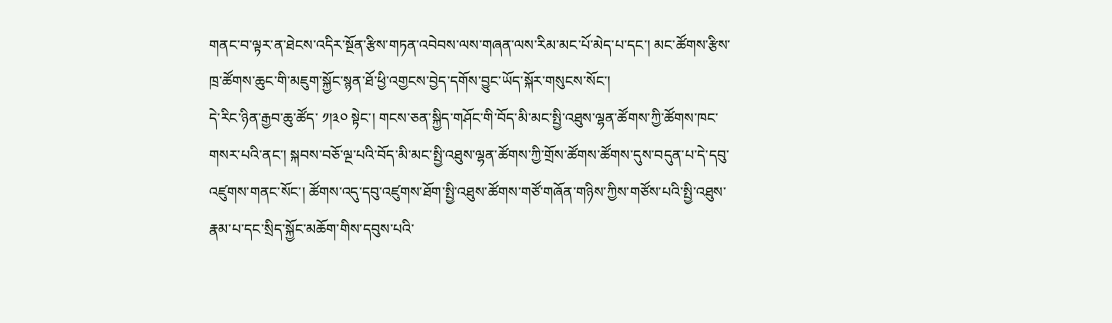གནང་བ་ལྟར་ན་ཐེངས་འདིར་སྔོན་རྩིས་གཏན་འབེབས་ལས་གཞན་ལས་རིམ་མང་པོ་མེད་པ་དང་། མང་ཚོགས་རྩིས་ཁྲ་ཚོགས་ཆུང་གི་མཇུག་སྐྱོང་སྙན་ཐོ་ཕྱི་འགྱངས་བྱེད་དགོས་བྱུང་ཡོད་སྐོར་གསུངས་སོང་།
དེ་རིང་ཉིན་རྒྱབ་ཆུ་ཚོད་ ༡།༣༠ སྟེང་། གངས་ཅན་སྐྱིད་གཤོང་གི་བོད་མི་མང་སྤྱི་འཐུས་ལྷན་ཚོགས་ཀྱི་ཚོགས་ཁང་གསར་པའི་ནང་། སྐབས་བཅོ་ལྔ་པའི་བོད་མི་མང་སྤྱི་འཐུས་ལྷན་ཚོགས་ཀྱི་གྲོས་ཚོགས་ཚོགས་དུས་བདུན་པ་དེ་དབུ་འཛུགས་གནང་སོང་། ཚོགས་འདུ་དབུ་འཛུགས་ཐོག་སྤྱི་འཐུས་ཚོགས་གཙོ་གཞོན་གཉིས་ཀྱིས་གཙོས་པའི་སྤྱི་འཐུས་རྣམ་པ་དང་སྲིད་སྐྱོང་མཆོག་གིས་དབུས་པའི་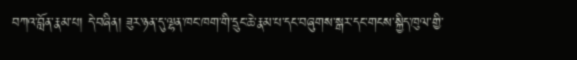བཀའ་བློན་རྣམ་པ། དེ་བཞིན། ཟུར་ཉན་དུ་ལྷན་ཁང་ཁག་གི་དྲུང་ཆེ་རྣམ་པ་དང་བཞུགས་སྒར་དང་གངས་སྐྱིད་ཁུལ་གྱི་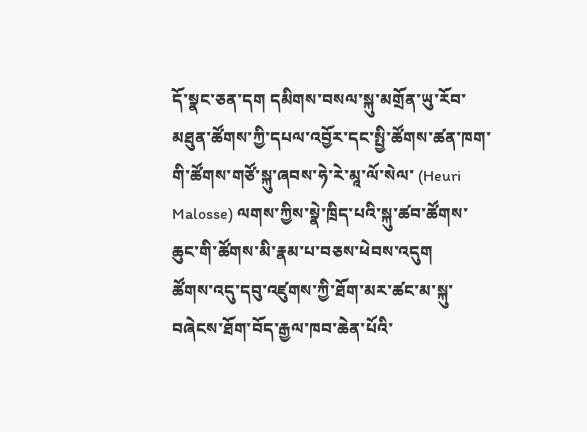དོ་སྣང་ཅན་དག དམིགས་བསལ་སྐུ་མགྲོན་ཡུ་རོབ་མཐུན་ཚོགས་ཀྱི་དཔལ་འབྱོར་དང་སྤྱི་ཚོགས་ཚན་ཁག་གི་ཚོགས་གཙོ་སྐུ་ཞབས་ཧེ་རེ་མཱ་ལོ་སེལ་ (Heuri Malosse) ལགས་ཀྱིས་སྣེ་ཁྲིད་པའི་སྐུ་ཚབ་ཚོགས་ཆུང་གི་ཚོགས་མི་རྣམ་པ་བཅས་ཕེབས་འདུག
ཚོགས་འདུ་དབུ་འཛུགས་ཀྱི་ཐོག་མར་ཚང་མ་སྐུ་བཞེངས་ཐོག་བོད་རྒྱལ་ཁབ་ཆེན་པོའི་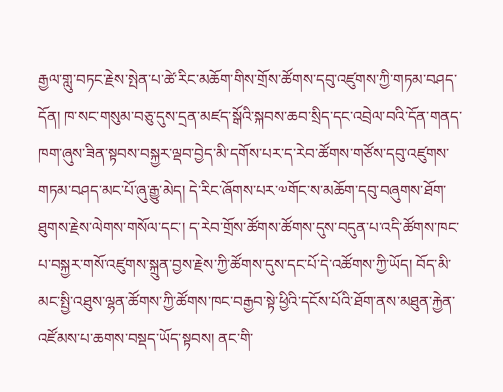རྒྱལ་གླུ་བཏང་རྗེས་སྤེན་པ་ཚེ་རིང་མཆོག་གིས་གྲོས་ཚོགས་དབུ་འཛུགས་ཀྱི་གཏམ་བཤད་དོན། ཁ་སང་གསུམ་བཅུ་དུས་དྲན་མཛད་སྒོའི་སྐབས་ཆབ་སྲིད་དང་འབྲེལ་བའི་དོན་གནད་ཁག་ཞུས་ཟིན་སྟབས་བསྐྱར་ལྡབ་བྱེད་མི་དགོས་པར་ད་རེབ་ཚོགས་གཙོས་དབུ་འཛུགས་གཏམ་བཤད་མང་པོ་ཞུ་རྒྱུ་མེད། དེ་རིང་ཞོགས་པར་༧གོང་ས་མཆོག་དབུ་བཞུགས་ཐོག་ཐུགས་རྗེས་ལེགས་གསོལ་དང་། ད་རེབ་གྲོས་ཚོགས་ཚོགས་དུས་བདུན་པ་འདི་ཚོགས་ཁང་པ་བསྐྱར་གསོ་འཛུགས་སྐྲུན་བྱས་རྗེས་ཀྱི་ཚོགས་དུས་དང་པོ་དེ་འཚོགས་ཀྱི་ཡོད། བོད་མི་མང་སྤྱི་འཐུས་ལྷན་ཚོགས་ཀྱི་ཚོགས་ཁང་བརྒྱབ་སྟེ་ཕྱིའི་དངོས་པོའི་ཐོག་ནས་མཐུན་རྐྱེན་འཛོམས་པ་ཆགས་བསྡད་ཡོད་སྟབས། ནང་གི་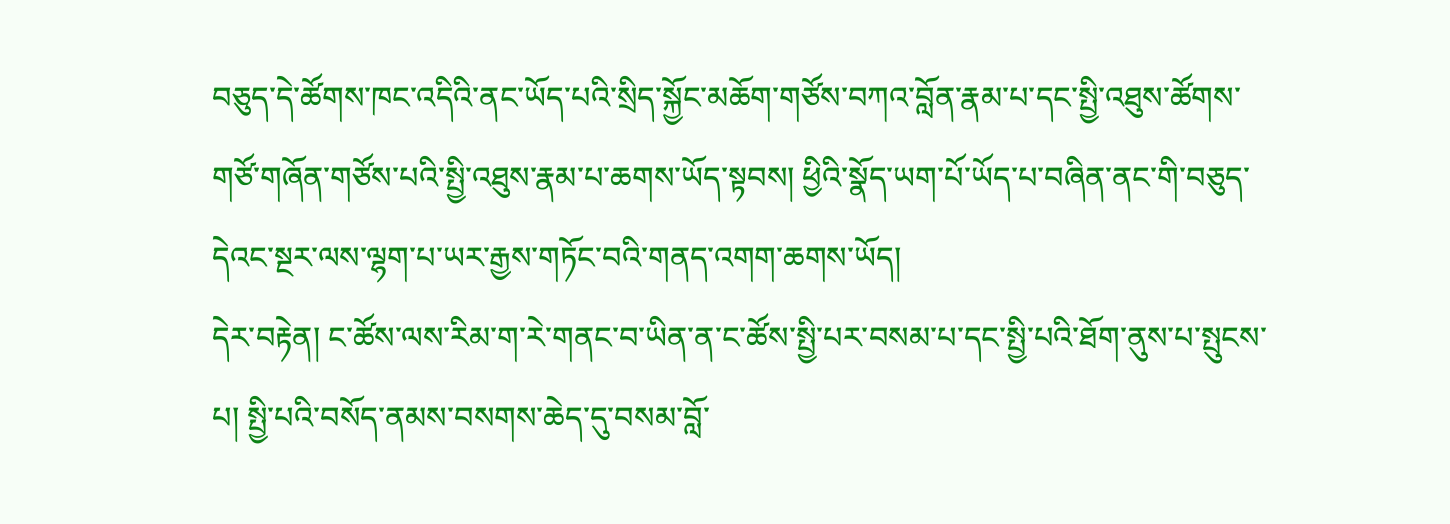བཅུད་དེ་ཚོགས་ཁང་འདིའི་ནང་ཡོད་པའི་སྲིད་སྐྱོང་མཆོག་གཙོས་བཀའ་བློན་རྣམ་པ་དང་སྤྱི་འཐུས་ཚོགས་གཙོ་གཞོན་གཙོས་པའི་སྤྱི་འཐུས་རྣམ་པ་ཆགས་ཡོད་སྟབས། ཕྱིའི་སྣོད་ཡག་པོ་ཡོད་པ་བཞིན་ནང་གི་བཅུད་དེའང་སྔར་ལས་ལྷག་པ་ཡར་རྒྱས་གཏོང་བའི་གནད་འགག་ཆགས་ཡོད།
དེར་བརྟེན། ང་ཚོས་ལས་རིམ་ག་རེ་གནང་བ་ཡིན་ན་ང་ཚོས་སྤྱི་པར་བསམ་པ་དང་སྤྱི་པའི་ཐོག་ནུས་པ་སྤུངས་པ། སྤྱི་པའི་བསོད་ནམས་བསགས་ཆེད་དུ་བསམ་བློ་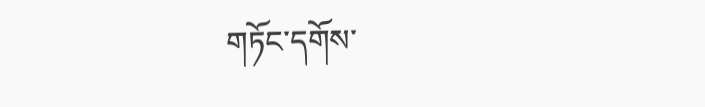གཏོང་དགོས་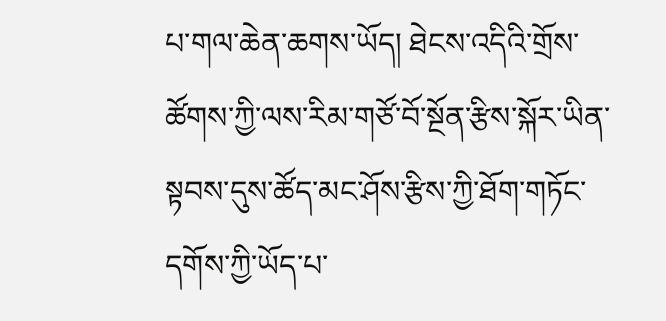པ་གལ་ཆེན་ཆགས་ཡོད། ཐེངས་འདིའི་གྲོས་ཚོགས་ཀྱི་ལས་རིམ་གཙོ་བོ་སྔོན་རྩིས་སྐོར་ཡིན་སྟབས་དུས་ཚོད་མང་ཤོས་རྩིས་ཀྱི་ཐོག་གཏོང་དགོས་ཀྱི་ཡོད་པ་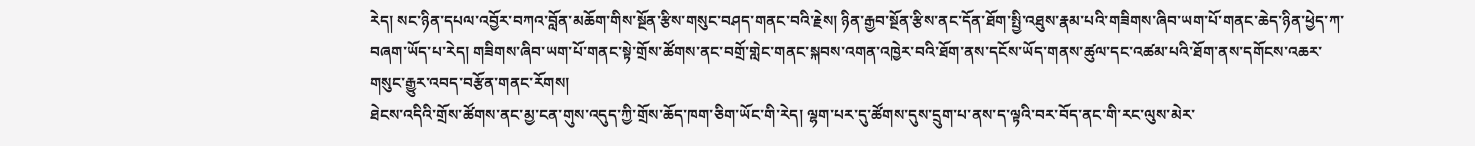རེད། སང་ཉིན་དཔལ་འབྱོར་བཀའ་བློན་མཆོག་གིས་སྔོན་རྩིས་གསུང་བཤད་གནང་བའི་རྗེས། ཉིན་རྒྱབ་སྔོན་རྩིས་ནང་དོན་ཐོག་སྤྱི་འཐུས་རྣམ་པའི་གཟིགས་ཞིབ་ཡག་པོ་གནང་ཆེད་ཉིན་ཕྱེད་ཀ་བཞག་ཡོད་པ་རེད། གཟིགས་ཞིབ་ཡག་པོ་གནང་སྟེ་གྲོས་ཚོགས་ནང་བགྲོ་གླེང་གནང་སྐབས་འགན་འཁྱེར་བའི་ཐོག་ནས་དངོས་ཡོད་གནས་ཚུལ་དང་འཚམ་པའི་ཐོག་ནས་དགོངས་འཆར་གསུང་རྒྱུར་འབད་བརྩོན་གནང་རོགས།
ཐེངས་འདིའི་གྲོས་ཚོགས་ནང་མྱ་ངན་གུས་འདུད་ཀྱི་གྲོས་ཆོད་ཁག་ཅིག་ཡོང་གི་རེད། ལྷག་པར་དུ་ཚོགས་དུས་དྲུག་པ་ནས་ད་ལྟའི་བར་བོད་ནང་གི་རང་ལུས་མེར་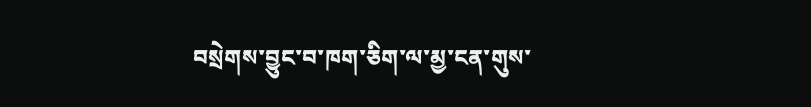བསྲེགས་བྱུང་བ་ཁག་ཅིག་ལ་མྱ་ངན་གུས་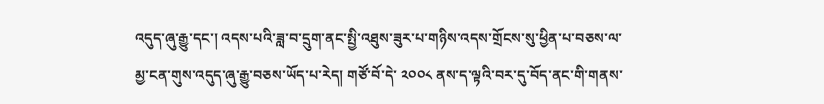འདུད་ཞུ་རྒྱུ་དང་། འདས་པའི་ཟླ་བ་དྲུག་ནང་སྤྱི་འཐུས་ཟུར་པ་གཉིས་འདས་གྲོངས་སུ་ཕྱིན་པ་བཅས་ལ་མྱ་ངན་གུས་འདུད་ཞུ་རྒྱུ་བཅས་ཡོད་པ་རེད། གཙོ་བོ་དེ་ ༢༠༠༨ ནས་ད་ལྟའི་བར་དུ་བོད་ནང་གི་གནས་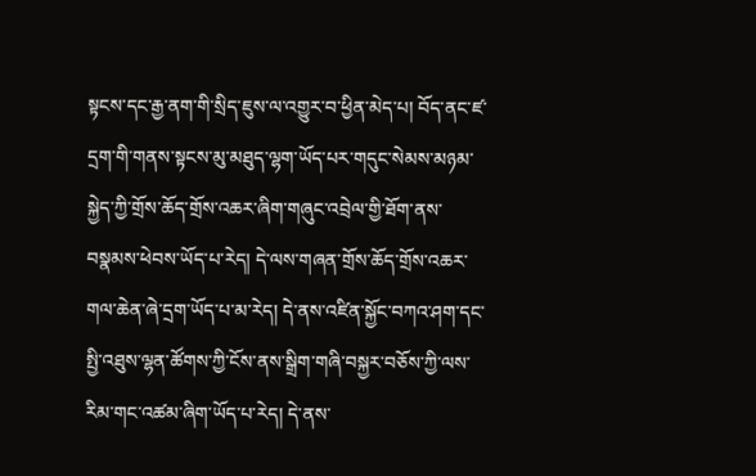སྟངས་དང་རྒྱ་ནག་གི་སྲིད་ཇུས་ལ་འགྱུར་བ་ཕྱིན་མེད་པ། བོད་ནང་ཛ་དྲག་གི་གནས་སྟངས་མུ་མཐུད་ལྷག་ཡོད་པར་གདུང་སེམས་མཉམ་སྐྱེད་ཀྱི་གྲོས་ཆོད་གྲོས་འཆར་ཞིག་གཞུང་འབྲེལ་གྱི་ཐོག་ནས་བསྣམས་ཕེབས་ཡོད་པ་རེད། དེ་ལས་གཞན་གྲོས་ཆོད་གྲོས་འཆར་གལ་ཆེན་ཞེ་དྲག་ཡོད་པ་མ་རེད། དེ་ནས་འཛིན་སྐྱོང་བཀའ་ཤག་དང་སྤྱི་འཐུས་ལྷན་ཚོགས་ཀྱི་ངོས་ནས་སྒྲིག་གཞི་བསྐྱར་བཅོས་ཀྱི་ལས་རིམ་གང་འཚམ་ཞིག་ཡོད་པ་རེད། དེ་ནས་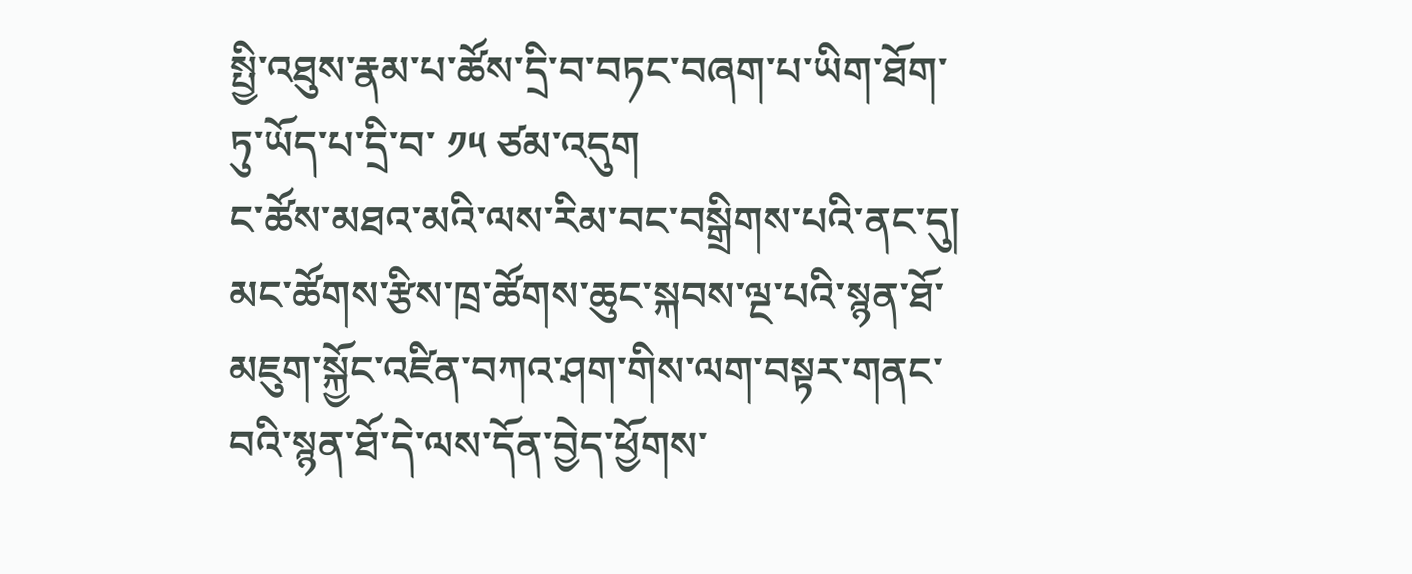སྤྱི་འཐུས་རྣམ་པ་ཚོས་དྲི་བ་བཏང་བཞག་པ་ཡིག་ཐོག་ཏུ་ཡོད་པ་དྲི་བ་ ༡༥ ཙམ་འདུག
ང་ཚོས་མཐའ་མའི་ལས་རིམ་བང་བསྒྲིགས་པའི་ནང་དུ། མང་ཚོགས་རྩིས་ཁྲ་ཚོགས་ཆུང་སྐབས་ལྔ་པའི་སྙན་ཐོ་མཇུག་སྐྱོང་འཛིན་བཀའ་ཤག་གིས་ལག་བསྟར་གནང་བའི་སྙན་ཐོ་དེ་ལས་དོན་བྱེད་ཕྱོགས་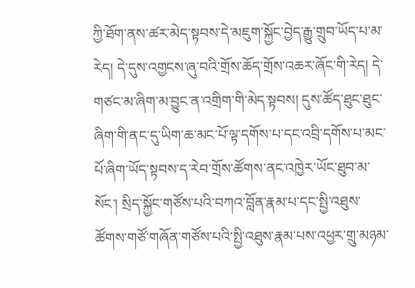ཀྱི་ཐོག་ནས་ཚར་མེད་སྟབས་དེ་མཇུག་སྐྱོང་བྱེད་རྒྱུ་གྲུབ་ཡོད་པ་མ་རེད། དེ་དུས་འགྱངས་ཞུ་བའི་གྲོས་ཆོད་གྲོས་འཆར་ཞོང་གི་རེད། དེ་གཙང་མ་ཞིག་མ་བྱུང་ན་འགྲིག་གི་མེད་སྟབས། དུས་ཚོད་ཐུང་ཐུང་ཞིག་གི་ནང་དུ་ཡིག་ཆ་མང་པོ་ལྟ་དགོས་པ་དང་འབྲི་དགོས་པ་མང་པོ་ཞིག་ཡོད་སྟབས་ད་རེབ་གྲོས་ཚོགས་ནང་འཁྱེར་ཡོང་ཐུབ་མ་སོང་། སྲིད་སྐྱོང་གཙོས་པའི་བཀའ་བློན་རྣམ་པ་དང་སྤྱི་འཐུས་ཚོགས་གཙོ་གཞོན་གཙོས་པའི་སྤྱི་འཐུས་རྣམ་པས་འཕྱར་གྲུ་མཉམ་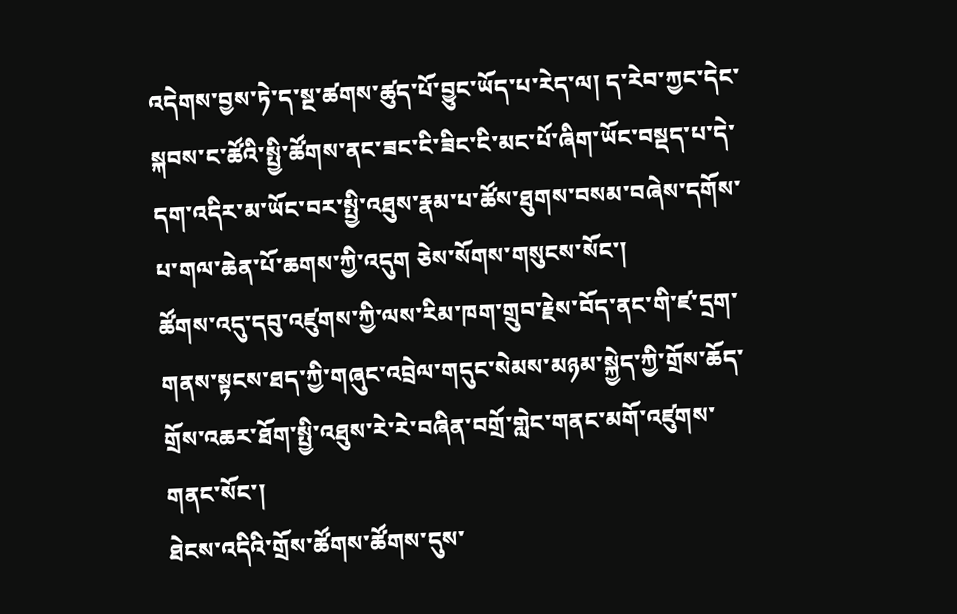འདེགས་བྱས་ཏེ་ད་སྔ་ཚགས་ཚུད་པོ་བྱུང་ཡོད་པ་རེད་ལ། ད་རེབ་ཀྱང་དེང་སྐབས་ང་ཚོའི་སྤྱི་ཚོགས་ནང་ཟང་ངི་ཟིང་ངི་མང་པོ་ཞིག་ཡོང་བསྡད་པ་དེ་དག་འདིར་མ་ཡོང་བར་སྤྱི་འཐུས་རྣམ་པ་ཚོས་ཐུགས་བསམ་བཞེས་དགོས་པ་གལ་ཆེན་པོ་ཆགས་ཀྱི་འདུག ཅེས་སོགས་གསུངས་སོང་།
ཚོགས་འདུ་དབུ་འཛུགས་ཀྱི་ལས་རིམ་ཁག་གྲུབ་རྗེས་བོད་ནང་གི་ཛ་དྲག་གནས་སྟངས་ཐད་ཀྱི་གཞུང་འབྲེལ་གདུང་སེམས་མཉམ་སྐྱེད་ཀྱི་གྲོས་ཆོད་གྲོས་འཆར་ཐོག་སྤྱི་འཐུས་རེ་རེ་བཞིན་བགྲོ་གླེང་གནང་མགོ་འཛུགས་གནང་སོང་།
ཐེངས་འདིའི་གྲོས་ཚོགས་ཚོགས་དུས་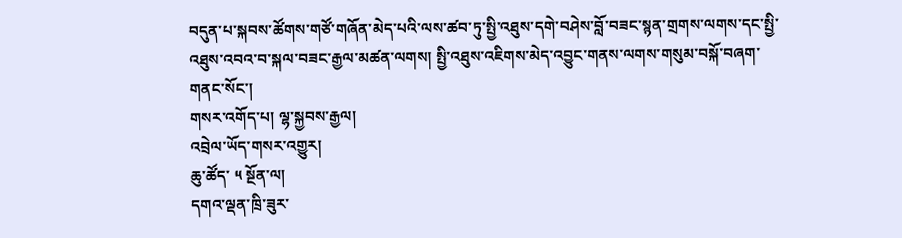བདུན་པ་སྐབས་ཚོགས་གཙོ་གཞོན་མེད་པའི་ལས་ཚབ་ཏུ་སྤྱི་འཐུས་དགེ་བཤེས་བློ་བཟང་སྙན་གྲགས་ལགས་དང་སྤྱི་འཐུས་འབའ་བ་སྐལ་བཟང་རྒྱལ་མཚན་ལགས། སྤྱི་འཐུས་འཇིགས་མེད་འབྱུང་གནས་ལགས་གསུམ་བསྐོ་བཞག་གནང་སོང་།
གསར་འགོད་པ། ལྷ་སྐྱབས་རྒྱལ།
འབྲེལ་ཡོད་གསར་འགྱུར།
ཆུ་ཚོད་ ༥ སྔོན་ལ།
དགའ་ལྡན་ཁྲི་ཟུར་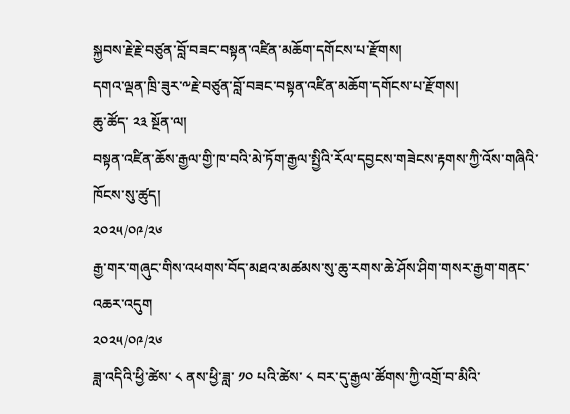སྐྱབས་རྗེ་རྗེ་བཙུན་བློ་བཟང་བསྟན་འཛིན་མཆོག་དགོངས་པ་རྫོགས།
དགའ་ལྡན་ཁྲི་ཟུར་༸རྗེ་བཙུན་བློ་བཟང་བསྟན་འཛིན་མཆོག་དགོངས་པ་རྫོགས།
ཆུ་ཚོད་ ༢༣ སྔོན་ལ།
བསྟན་འཛིན་ཆོས་རྒྱལ་གྱི་ཁ་བའི་མེ་ཏོག་རྒྱལ་སྤྱིའི་རོལ་དབྱངས་གཟེངས་རྟགས་ཀྱི་འོས་གཞིའི་ཁོངས་སུ་ཚུད།
༢༠༢༥/༠༩/༢༦
རྒྱ་གར་གཞུང་གིས་འཕགས་བོད་མཐའ་མཚམས་སུ་ཆུ་རགས་ཆེ་ཤོས་ཤིག་གསར་རྒྱག་གནང་འཆར་འདུག
༢༠༢༥/༠༩/༢༦
ཟླ་འདིའི་ཕྱི་ཚེས་ ༨ ནས་ཕྱི་ཟླ་ ༡༠ པའི་ཚེས་ ༨ བར་དུ་རྒྱལ་ཚོགས་ཀྱི་འགྲོ་བ་མིའི་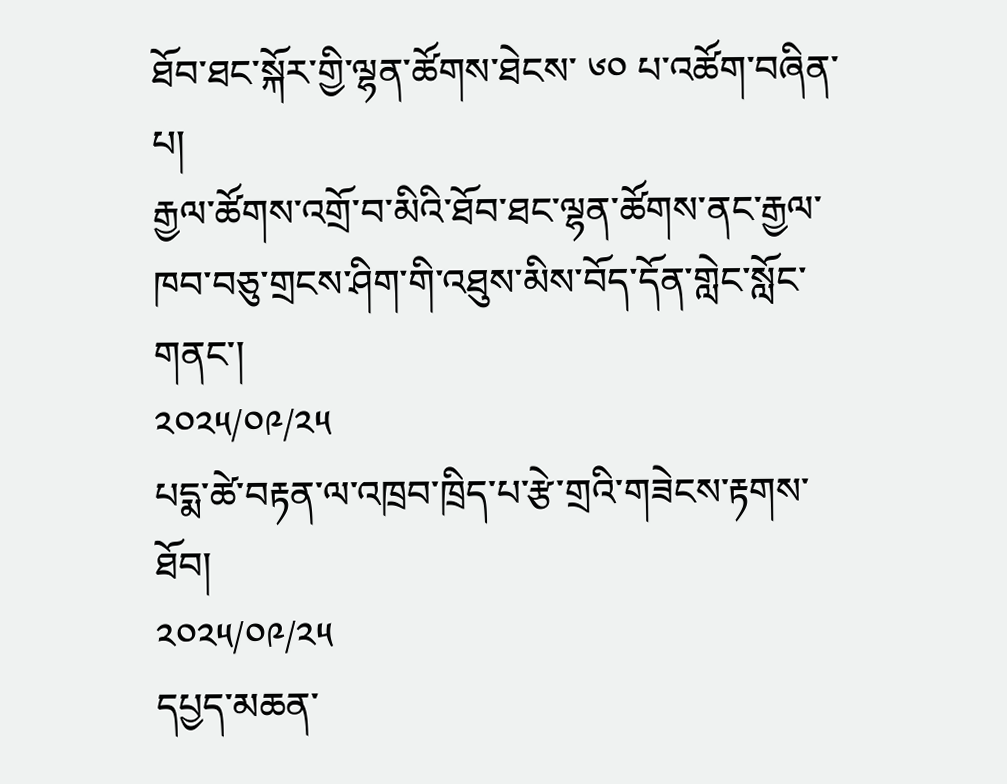ཐོབ་ཐང་སྐོར་གྱི་ལྷན་ཚོགས་ཐེངས་ ༦༠ པ་འཚོག་བཞིན་པ།
རྒྱལ་ཚོགས་འགྲོ་བ་མིའི་ཐོབ་ཐང་ལྷན་ཚོགས་ནང་རྒྱལ་ཁབ་བཅུ་གྲངས་ཤིག་གི་འཐུས་མིས་བོད་དོན་གླེང་སློང་གནང་།
༢༠༢༥/༠༩/༢༥
པདྨ་ཚེ་བརྟན་ལ་འཁྲབ་ཁྲིད་པ་རྩེ་གྲའི་གཟེངས་རྟགས་ཐོབ།
༢༠༢༥/༠༩/༢༥
དཔྱད་མཆན་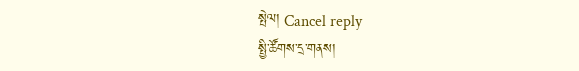སྤེལ། Cancel reply
སྤྱི་ཚོགས་དྲ་གནས།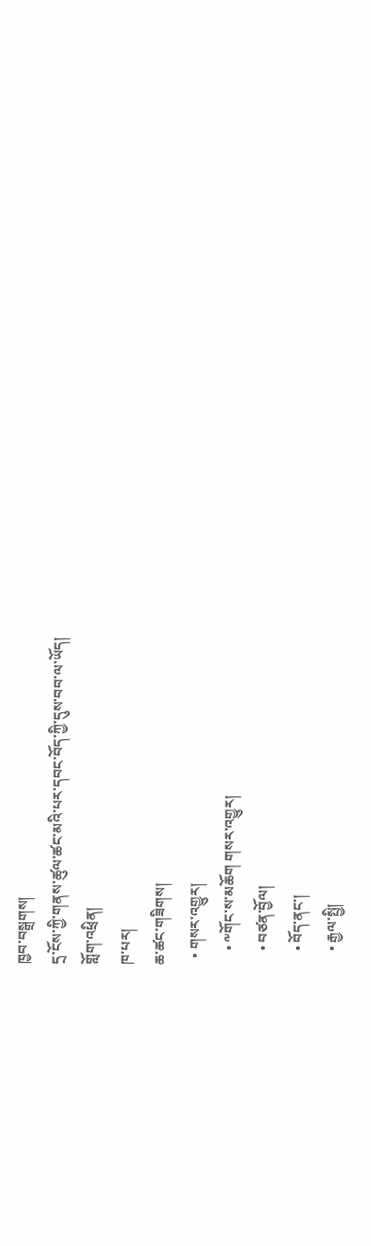ཁྱབ་བསྒྲགས།
དྲ་ངོས་ཀྱི་གནས་ཚུལ་ཚང་མའི་པར་དབང་བོད་ཀྱི་དུས་བབ་ལ་ཡོད།
གློག་འཕྲིན།
ཁ་པར།
ཆ་ཚང་གཟིགས།
  • གསར་འགྱུར།
    • ༸གོང་ས་མཆོག གསར་འགྱུར།
    • བཙན་བྱོལ།
    • བོད་ནང་།
    • རྒྱལ་སྤྱི།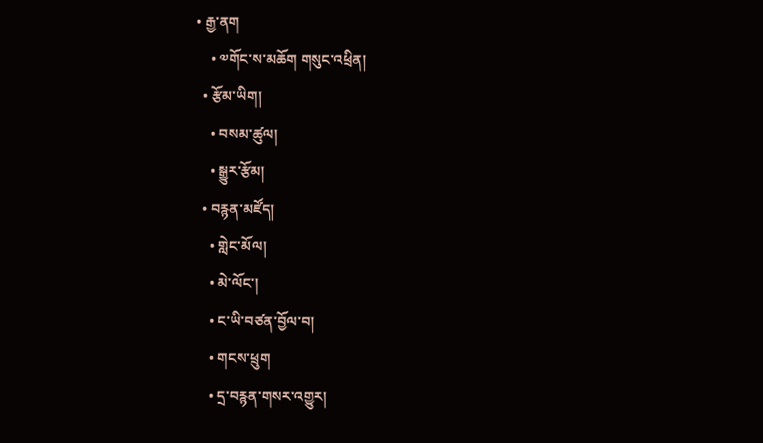• རྒྱ་ནག
    • ༧གོང་ས་མཆོག གསུང་འཕྲིན།
  • རྩོམ་ཡིག།
    • བསམ་ཚུལ།
    • སྒྱུར་རྩོམ།
  • བརྙན་མཛོད།
    • གླེང་མོལ།
    • མེ་ལོང་།
    • ང་ཡི་བཙན་བྱོལ་བ།
    • གངས་ཕྲུག
    • དྲ་བརྙན་གསར་འགྱུར།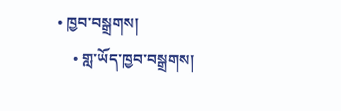• ཁྱབ་བསྒྲགས།
    • གླ་ཡོད་ཁྱབ་བསྒྲགས།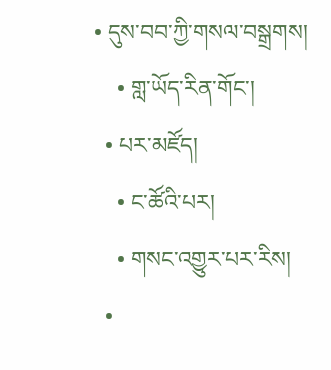• དུས་བབ་ཀྱི་གསལ་བསྒྲགས།
    • གླ་ཡོད་རིན་གོང་།
  • པར་མཛོད།
    • ང་ཚོའི་པར།
    • གསང་འགྱུར་པར་རིས།
  •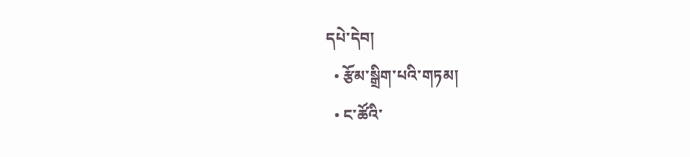དཔེ་དེབ།
  • རྩོམ་སྒྲིག་པའི་གཏམ།
  • ང་ཚོའི་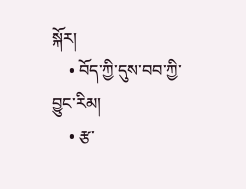སྐོར།
    • བོད་ཀྱི་དུས་བབ་ཀྱི་བྱུང་རིམ།
    • རྩ་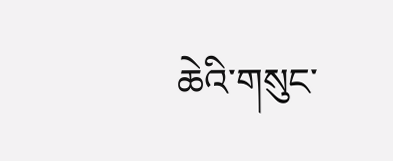ཆེའི་གསུང་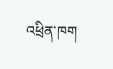འཕྲིན་ཁག